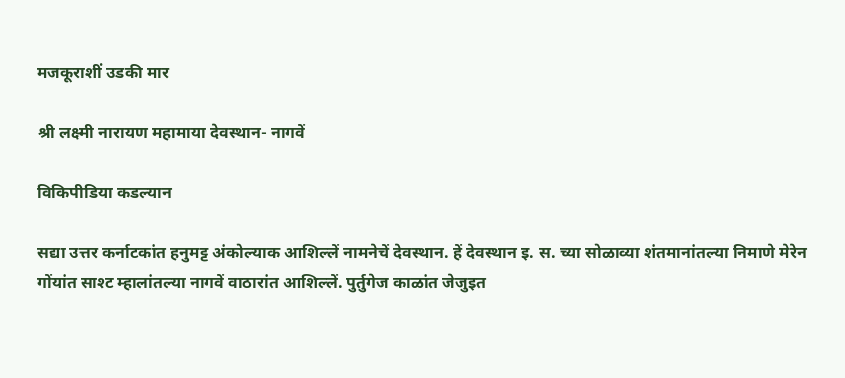मजकूराशीं उडकी मार

श्री लक्ष्मी नारायण महामाया देवस्थान- नागवें

विकिपीडिया कडल्यान

सद्या उत्तर कर्नाटकांत हनुमट्ट अंकोल्याक आशिल्लें नामनेचें देवस्थान. हें देवस्थान इ. स. च्या सोळाव्या शंतमानांतल्या निमाणे मेरेन गोंयांत साश्ट म्हालांतल्या नागवें वाठारांत आशिल्लें. पुर्तुगेज काळांत जेजुइत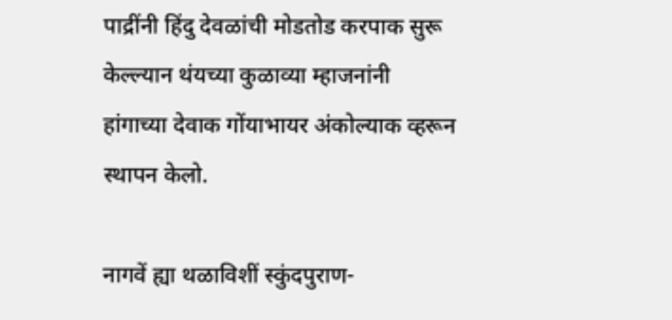पाद्रींनी हिंदु देवळांची मोडतोड करपाक सुरू केल्ल्यान थंयच्या कुळाव्या म्हाजनांनी हांगाच्या देवाक गोंयाभायर अंकोल्याक व्हरून स्थापन केलो.

नागवें ह्या थळाविशीं स्कुंदपुराण-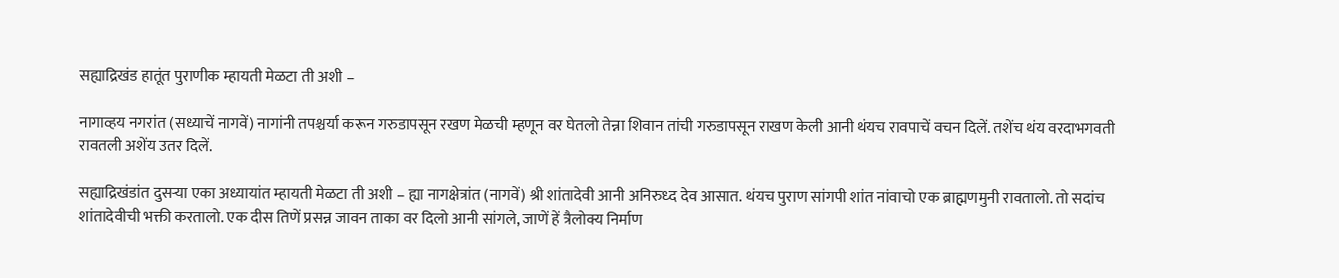सह्याद्रिखंड हातूंत पुराणीक म्हायती मेळटा ती अशी –

नागाव्हय नगरांत (सध्याचें नागवें) नागांनी तपश्चर्या करून गरुडापसून रखण मेळची म्हणून वर घेतलो तेन्ना शिवान तांची गरुडापसून राखण केली आनी थंयच रावपाचें वचन दिलें. तशेंच थंय वरदाभगवती रावतली अशेंय उतर दिलें.

सह्याद्रिखंडांत दुसऱ्या एका अध्यायांत म्हायती मेळटा ती अशी – ह्या नागक्षेत्रांत (नागवें) श्री शांतादेवी आनी अनिरुध्द देव आसात. थंयच पुराण सांगपी शांत नांवाचो एक ब्राह्मणमुनी रावतालो. तो सदांच शांतादेवीची भक्ती करतालो. एक दीस तिणें प्रसन्न जावन ताका वर दिलो आनी सांगले, जाणें हें त्रैलोक्य निर्माण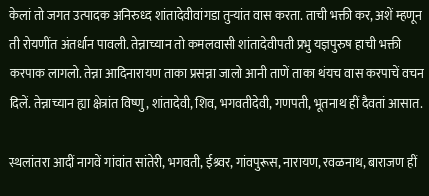केलां तो जगत उत्पादक अनिरुध्द शांतादेवीवांगडा तुऱ्यांत वास करता. ताची भक्ती कर, अशें म्हणून ती रोयणींत अंतर्धान पावली. तेन्नाच्यान तो कमलवासी शांतादेवीपती प्रभु यज्ञपुरुष हाची भक्ती करपाक लागलो. तेन्ना आदिनारायण ताका प्रसन्ना जालो आनी ताणें ताका थंयच वास करपाचें वचन दिलें. तेन्नाच्यान ह्या क्षेत्रांत विष्णु, शांतादेवी, शिव, भगवतीदेवी, गणपती, भूतनाथ हीं दैवतां आसात.

स्थलांतरा आदीं नागवें गांवांत सांतेरी, भगवती, ईश्र्वर, गांवपुरूस, नारायण, रवळनाथ, बाराजण हीं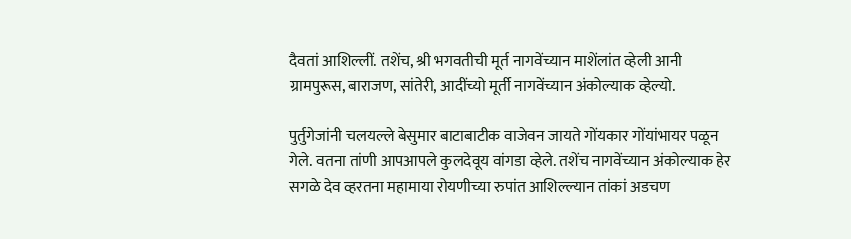दैवतां आशिल्लीं. तशेंच, श्री भगवतीची मूर्त नागवेंच्यान माशेंलांत व्हेली आनी ग्रामपुरूस, बाराजण, सांतेरी, आदींच्यो मूर्ती नागवेंच्यान अंकोल्याक व्हेल्यो.

पुर्तुगेजांनी चलयल्ले बेसुमार बाटाबाटीक वाजेवन जायते गोंयकार गोंयांभायर पळून गेले. वतना तांणी आपआपले कुलदेवूय वांगडा व्हेले. तशेंच नागवेंच्यान अंकोल्याक हेर सगळे देव व्हरतना महामाया रोयणीच्या रुपांत आशिल्ल्यान तांकां अडचण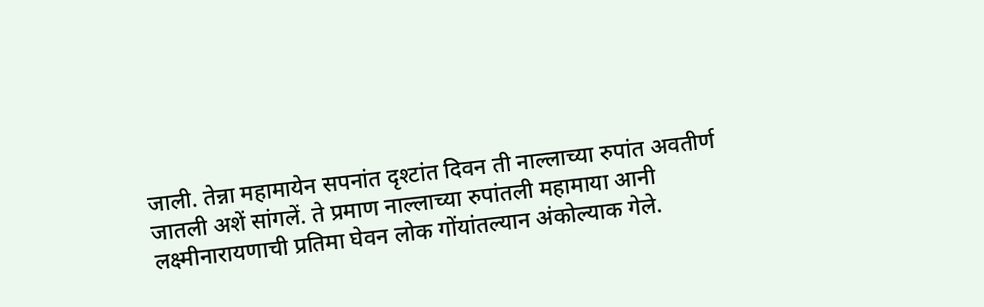जाली. तेन्ना महामायेन सपनांत दृश्टांत दिवन ती नाल्लाच्या रुपांत अवतीर्ण जातली अशें सांगलें. ते प्रमाण नाल्लाच्या रुपांतली महामाया आनी लक्ष्मीनारायणाची प्रतिमा घेवन लोक गोंयांतल्यान अंकोल्याक गेले.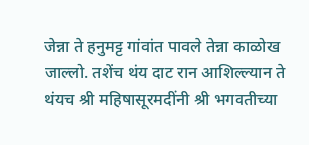जेन्ना ते हनुमट्ट गांवांत पावले तेन्ना काळोख जाल्लो. तशेंच थंय दाट रान आशिल्ल्यान ते थंयच श्री महिषासूरमदींनी श्री भगवतीच्या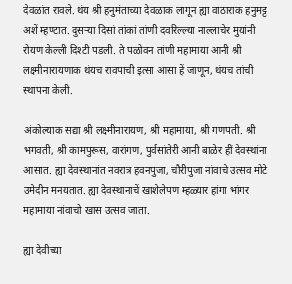देवळांत रावले. थंय श्री हनुमंताच्या देवळाक लागून ह्या वाठाराक हनुमट्ट अशें म्हण्टात. दुसऱ्या दिसां तांकां तांणी दवरिल्ल्या नाल्लाचेर मुयांनी रोयण केल्ली दिश्टी पडली. ते पळोवन तांणी महामाया आनी श्री लक्ष्मीनारायणाक थंयच रावपाची इत्सा आसा हें जाणून, थंयच तांची स्थापना केली.

अंकोल्याक सद्या श्री लक्ष्मीनारायण, श्री महामाया, श्री गणपती. श्री भगवती, श्री कामपुरूस, वारांगण, पुर्वसांतेरी आनी बाळेर हीं देवस्थांना आसात. ह्या देवस्थानांत नवरात्र हवनपुजा, चौरीपुजा नांवाचे उत्सव मोटे उमेदीन मनयतात. ह्या देवस्थानाचें खाशेलेपण म्हळ्यार हांगा भांगर महामाया नांवाचो खास उत्सव जाता.

ह्या देवीच्या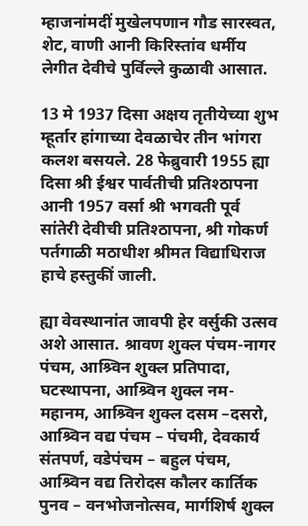म्हाजनांमदीं मुखेलपणान गौड सारस्वत, शेट, वाणी आनी किरिस्तांव धर्मीय लेगीत देवीचे पुर्विल्ले कुळावी आसात.

13 मे 1937 दिसा अक्षय तृतीयेच्या शुभ म्हूर्तार हांगाच्या देवळाचेर तीन भांगरा कलश बसयले. 28 फेब्रुवारी 1955 ह्या दिसा श्री ईश्वर पार्वतीची प्रतिश्ठापना आनी 1957 वर्सा श्री भगवती पूर्व सांतेरी देवीची प्रतिश्ठापना, श्री गोकर्ण पर्तगाळी मठाधीश श्रीमत विद्याधिराज हाचे हस्तुकीं जाली.

ह्या वेवस्थानांत जावपी हेर वर्सुकी उत्सव अशे आसात. श्रावण शुक्ल पंचम-नागर पंचम, आश्र्विन शुक्ल प्रतिपादा, घटस्थापना, आश्र्विन शुक्ल नम-महानम, आश्र्विन शुक्ल दसम –दसरो, आश्र्विन वद्य पंचम – पंचमी, देवकार्य संतपर्ण, वडेपंचम – बहुल पंचम, आश्र्विन वद्य तिरोदस कौलर कार्तिक पुनव – वनभोजनोत्सव, मार्गशिर्ष शुक्ल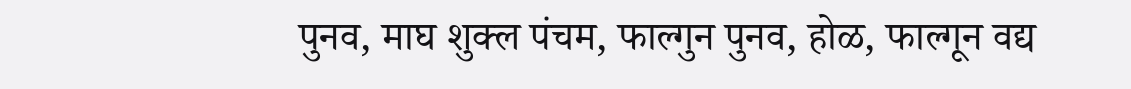पुनव, माघ शुक्ल पंचम, फाल्गुन पुनव, होळ, फाल्गून वद्य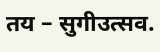तय – सुगीउत्सव.